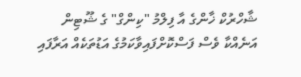ޝާހްރުކް ޚާންގެ އާ ފިލްމު "ކިންގް" ގެ ޝޫޓިން އަނެއްކާ ވެސް ފަސްކޮށްފައިވާކަމުގެ އަޑުތަކެއް އަރާފައި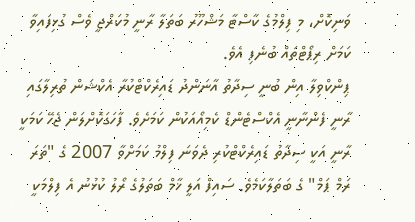ވަނިކޮށް، މި ފިލްމުގެ ކާސްޓާ މަޝްހޫރު ބަތަލާ ރާނީ މުކަރްޖީ ވެސް ގުޅިފައިވާ ކަމަށް ރިޕޯޓްތައް ބުނެފި އެވެ.
ޕިންކްވިލާ އިން ބުނީ ސިދާތު އާނަންދު ޑައިރެކްޓްކުރާ އެކްޝަން ތުރިލާގައި ރާނީ ފެންނާނީ އެކްސްޓެންޑް ކެމިއޯއަކުން ކަމަށެވެ. ފާހަގަކޮށްލަން ޖެހޭ ކަމަކީ ރާނީ އަކީ ސިދާތު ޑައިރެކްޓްކުރި ދެވަނަ ފިލްމު ކަމަށްވާ 2007 ގެ "ތަރަ ރަމް ޕަމް" ގެ ބަތަލާކަމެވެ. ސައިފް އަލީ ޚާމް ބަތަލުގެ ރޯލު ކުޅުނު އެ ފިލްމަކީ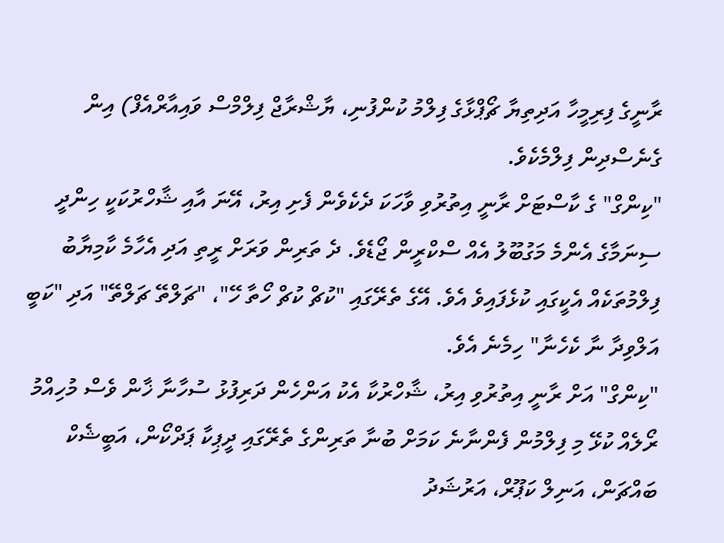ރާނީގެ ފިރިމީހާ އަދިތިޔާ ޗޯޕްޅާގެ ފިލްމު ކުންފުނި، ޔާޝްރާޖް ފިލްމްސް ވައިއާރްއެފް) އިން ގެނެސްދިން ފިލްމެކެވެ.
"ކިންގް" ގެ ކާސްޓަށް ރާނީ އިތުރުވި ވާހަކަ ދެކެވެން ފެށި އިރު، އޭނަ އާއި ޝާހްރުކަކީ ހިންދީ ސިނަމާގެ އެންމެ މަގުބޫލު އެއް ސްކްރީން ޖޯޑެވެ. ދެ ތަރިން ވަރަށް ރީތި އަދި އެހާމެ ކާމިޔާބު ފިލްމުތަކެއް އެކީގައި ކުޅެފައިވެ އެވެ. އޭގެ ތެރޭގައި "ކުޗް ކުޗް ހޯތާ ހޭ"، "ޗަލްތޭ ޗަލްތޭ" އަދި "ކަބީ އަލްވިދާ ނާ ކެހެނާ" ހިމެނެ އެވެ.
"ކިންގް" އަށް ރާނީ އިތުރުވި އިރު، ޝާހްރުކާ އެކު އަންހެން ދަރިފުޅު ސުހާނާ ޚާން ވެސް މުހިއްމު ރޯލެއް ކުޅޭ މި ފިލްމުން ފެންނާނެ ކަމަށް ބުނާ ތަރިންގެ ތެރޭގައި ދީޕިކާ ޕަދްކޯން، އަބީޝެކް ބައްޗަން، އަނިލް ކަޕޫރް، އަރުޝަދު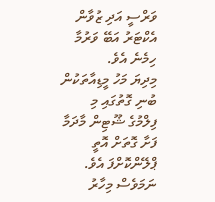ވަރްސީ އަދި ޒުވާން އެކްޓަރު އަބޭ ވަރުމާ ހިމެނެ އެވެ.
މިދިޔަ މަހު މީޑިއާތަކުން ބުނި ގޮތުގައި މި ފިލްމުގެ ޝޫޓިން މާދަމާ ފަށާ ގޮތަށް އޮތީ ޕްލޭންކޮށްފަ އެވެ. ނަމަވެސް މިހާރު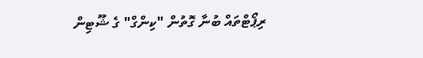ރިޕޯޓްތައް ބުނާ ގޮތުން "ކިންގް" ގެ ޝޫޓިން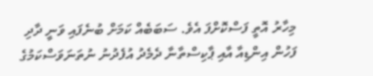މިހާރު އޮތީ ފަސްކޮށްފަ އެވެ. ސަބަބެއް ކަމަށް ބުނެފައި ވަނީ ދާދި ފަހުން އިންޑިއާ އާއި ޕާކިސްތާނާ ދެމެދު އުފެދުނު ނުތަނަވަސްކަމުގެ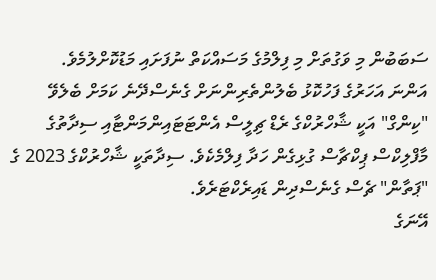ސަބަބުން މި ވަގުތަށް މި ފިލްމުގެ މަސައްކަތް ނުފަށައި މަޑުކޮށްލުމެވެ.
އަންނަ އަހަރުގެ ފަހުކޮޅު ބެލުންތެރިންނަށް ގެނެސްދޭނެ ކަމަށް ބެލެވޭ "ކިންގް" އަކީ ޝާހްރުކްގެ ރެޑް ޗިލީސް އެންޓަޓައިންމަންޓާއި ސިދާތުގެ މާފްލިކްސް ޕިކްޗާސް ގުޅިގެން ހަދާ ފިލްމެކެވެ. ސިދާތަކީ ޝާހްރުކްގެ 2023 ގެ "ޕަތާން" ޗެސް ގެނެސްދިން ޑައިރެކްޓަރެވެ.
އޭނަގެ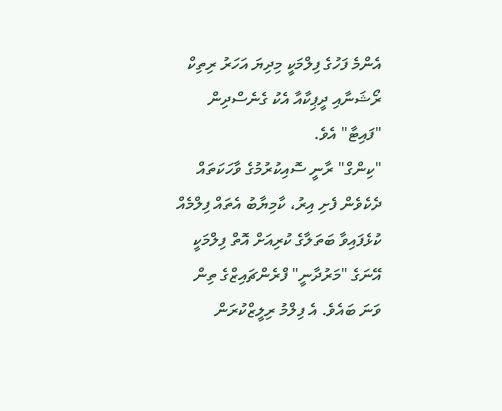އެންމެ ފަހުގެ ފިލްމަކީ މިދިޔަ އަހަރު ރިތިކް ރޯޝަނާއި ދީޕިކާއާ އެކު ގެނެސްދިން "ފައިޓާ" އެވެ.
"ކިންގް" ރާނީ ސޮއިކުރުމުގެ ވާހަކަތައް ދެކެވެން ފެށި އިރު، ކާމިޔާބު އެތައް ފިލްމެއް ކުޅެފައިވާ ބަތަލާގެ ކުރިއަށް އޮތް ފިލްމަކީ އޭނަގެ "މަރުދާނީ" ފްރެންޗައިޒްގެ ތިން ވަނަ ބައެވެ. އެ ފިލްމު ރިލީޒްކުރަން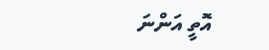އޮތީ އަންނަ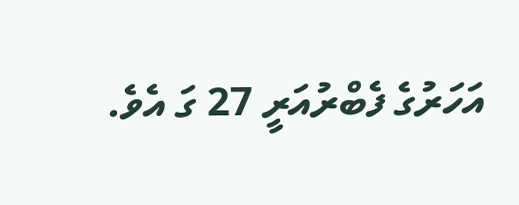އަހަރުގެ ފެބްރުއަރީ 27 ގަ އެވެ.